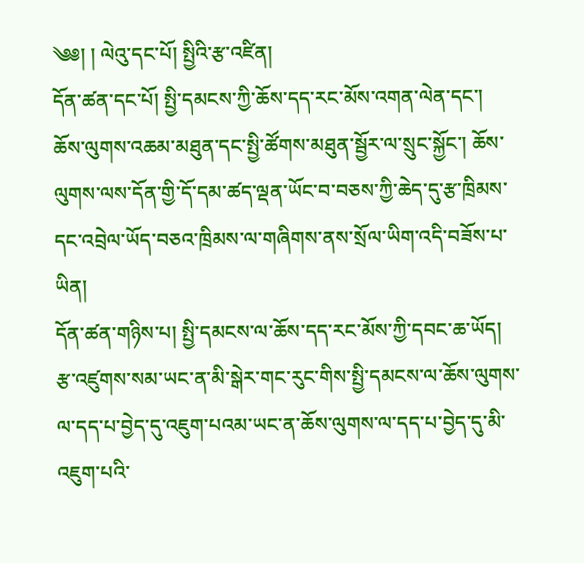༄༅། ། ལེའུ་དང་པོ། སྤྱིའི་རྩ་འཛིན།
དོན་ཚན་དང་པོ། སྤྱི་དམངས་ཀྱི་ཆོས་དད་རང་མོས་འགན་ལེན་དང་། ཆོས་ལུགས་འཆམ་མཐུན་དང་སྤྱི་ཚོགས་མཐུན་སྦྱོར་ལ་སྲུང་སྐྱོང་། ཆོས་ལུགས་ལས་དོན་གྱི་དོ་དམ་ཚད་ལྡན་ཡོང་བ་བཅས་ཀྱི་ཆེད་དུ་རྩ་ཁྲིམས་དང་འབྲེལ་ཡོད་བཅའ་ཁྲིམས་ལ་གཞིགས་ནས་སྲོལ་ཡིག་འདི་བཟོས་པ་ཡིན།
དོན་ཚན་གཉིས་པ། སྤྱི་དམངས་ལ་ཆོས་དད་རང་མོས་ཀྱི་དབང་ཆ་ཡོད། རྩ་འཛུགས་སམ་ཡང་ན་མི་སྒེར་གང་རུང་གིས་སྤྱི་དམངས་ལ་ཆོས་ལུགས་ལ་དད་པ་བྱེད་དུ་འཇུག་པའམ་ཡང་ན་ཆོས་ལུགས་ལ་དད་པ་བྱེད་དུ་མི་འཇུག་པའི་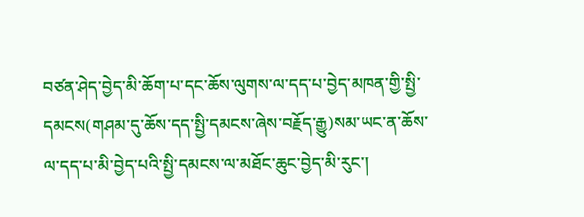བཙན་ཤེད་བྱེད་མི་ཆོག་པ་དང་ཆོས་ལུགས་ལ་དད་པ་བྱེད་མཁན་གྱི་སྤྱི་དམངས(གཤམ་དུ་ཆོས་དད་སྤྱི་དམངས་ཞེས་བརྗོད་རྒྱུ)སམ་ཡང་ན་ཆོས་ལ་དད་པ་མི་བྱེད་པའི་སྤྱི་དམངས་ལ་མཐོང་ཆུང་བྱེད་མི་རུང་།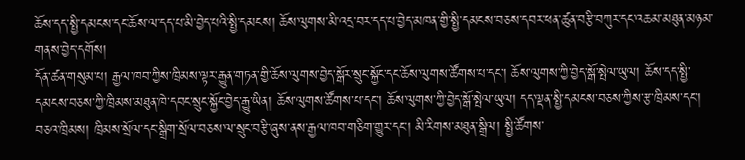ཆོས་དད་སྤྱི་དམངས་དང་ཆོས་ལ་དད་པ་མི་བྱེད་པའི་སྤྱི་དམངས། ཆོས་ལུགས་མི་འདྲ་བར་དད་པ་བྱེད་མཁན་གྱི་སྤྱི་དམངས་བཅས་དབར་ཕན་ཚུན་བརྩི་བཀུར་དང་འཆམ་མཐུན་མཉམ་གནས་བྱེད་དགོས།
དོན་ཚན་གསུམ་པ། རྒྱལ་ཁབ་ཀྱིས་ཁྲིམས་ལྟར་རྒྱུན་གཏན་གྱི་ཆོས་ལུགས་བྱེད་སྒོར་སྲུང་སྐྱོང་དང་ཆོས་ལུགས་ཚོགས་པ་དང་། ཆོས་ལུགས་ཀྱི་བྱེད་སྒོ་སྤེལ་ཡུལ། ཆོས་དད་སྤྱི་དམངས་བཅས་ཀྱི་ཁྲིམས་མཐུན་ཁེ་དབང་སྲུང་སྐྱོང་བྱེད་རྒྱུ་ཡིན། ཆོས་ལུགས་ཚོགས་པ་དང་། ཆོས་ལུགས་ཀྱི་བྱེད་སྒོ་སྤེལ་ཡུལ། དད་ལྡན་སྤྱི་དམངས་བཅས་ཀྱིས་རྩ་ཁྲིམས་དང་། བཅའ་ཁྲིམས། ཁྲིམས་སྲོལ་དང་སྒྲིག་སྲོལ་བཅས་ལ་སྲུང་བརྩི་ཞུས་ནས་རྒྱལ་ཁབ་གཅིག་གྱུར་དང་། མི་རིགས་མཐུན་སྒྲིལ། སྤྱི་ཚོགས་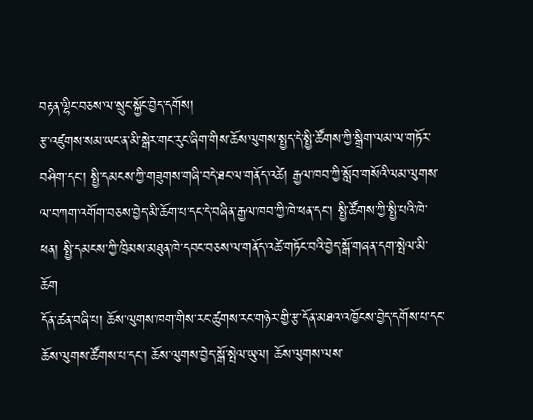བརྟན་ལྷིང་བཅས་ལ་སྲུང་སྐྱོང་བྱེད་དགོས།
རྩ་འཛུགས་སམ་ཡང་ན་མི་སྒེར་གང་རུང་ཞིག་གིས་ཆོས་ལུགས་སྤྱད་དེ་སྤྱི་ཚོགས་ཀྱི་སྒྲིག་ལམ་ལ་གཏོར་བཤིག་དང་། སྤྱི་དམངས་ཀྱི་གཟུགས་གཞི་བདེ་ཐང་ལ་གནོད་འཚེ། རྒྱལ་ཁབ་ཀྱི་སློབ་གསོའི་ལམ་ལུགས་ལ་བཀག་འགོག་བཅས་བྱེད་མི་ཆོག་པ་དང་དེ་བཞིན་རྒྱལ་ཁབ་ཀྱི་ཁེ་ཕན་དང་། སྤྱི་ཚོགས་ཀྱི་སྤྱི་པའི་ཁེ་ཕན། སྤྱི་དམངས་ཀྱི་ཁྲིམས་མཐུན་ཁེ་དབང་བཅས་ལ་གནོད་འཚེ་གཏོང་བའི་བྱེད་སྒོ་གཞན་དག་སྤེལ་མི་ཆོག
དོན་ཚན་བཞི་པ། ཆོས་ལུགས་ཁག་གིས་རང་ཚུགས་རང་གཉེར་གྱི་རྩ་དོན་མཐའ་འཁྱོངས་བྱེད་དགོས་པ་དང་ཆོས་ལུགས་ཚོགས་པ་དང་། ཆོས་ལུགས་བྱེད་སྒོ་སྤེལ་ཡུལ། ཆོས་ལུགས་ལས་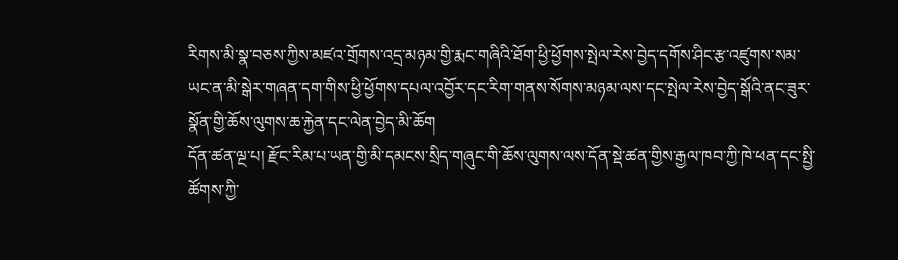རིགས་མི་སྣ་བཅས་ཀྱིས་མཛའ་གྲོགས་འདྲ་མཉམ་གྱི་རྨང་གཞིའི་ཐོག་ཕྱི་ཕྱོགས་སྤེལ་རེས་བྱེད་དགོས་ཤིང་རྩ་འཛུགས་སམ་ཡང་ན་མི་སྒེར་གཞན་དག་གིས་ཕྱི་ཕྱོགས་དཔལ་འབྱོར་དང་རིག་གནས་སོགས་མཉམ་ལས་དང་སྤེལ་རེས་བྱེད་སྒོའི་ནང་ཟུར་སྣོན་གྱི་ཆོས་ལུགས་ཆ་རྐྱེན་དང་ལེན་བྱེད་མི་ཆོག
དོན་ཚན་ལྔ་པ། རྫོང་རིམ་པ་ཡན་གྱི་མི་དམངས་སྲིད་གཞུང་གི་ཆོས་ལུགས་ལས་དོན་སྡེ་ཚན་གྱིས་རྒྱལ་ཁབ་ཀྱི་ཁེ་ཕན་དང་སྤྱི་ཚོགས་ཀྱི་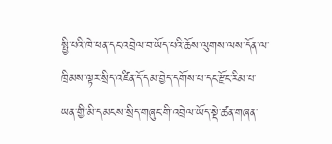སྤྱི་པའི་ཁེ་ཕན་དང་འབྲེལ་བ་ཡོད་པའི་ཆོས་ལུགས་ལས་དོན་ལ་ཁྲིམས་ལྟར་སྲིད་འཛིན་དོ་དམ་བྱེད་དགོས་པ་དང་རྫོང་རིམ་པ་ཡན་གྱི་མི་དམངས་སྲིད་གཞུང་གི་འབྲེལ་ཡོད་སྡེ་ཚན་གཞན་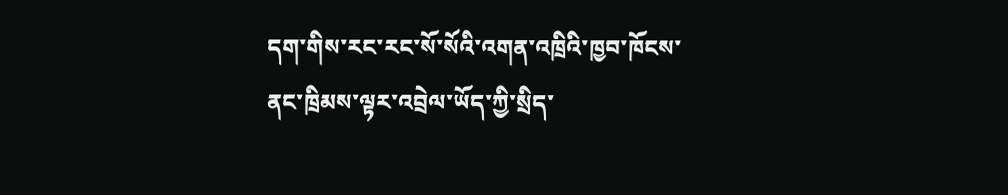དག་གིས་རང་རང་སོ་སོའི་འགན་འཁྲིའི་ཁྱབ་ཁོངས་ནང་ཁྲིམས་ལྟར་འབྲེལ་ཡོད་ཀྱི་སྲིད་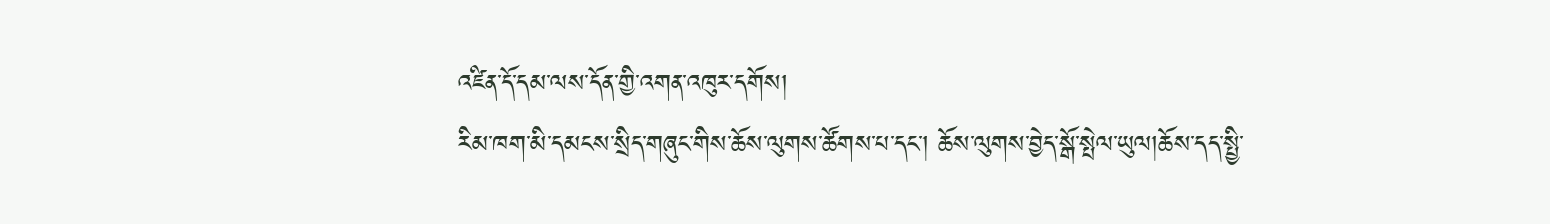འཛིན་དོ་དམ་ལས་དོན་གྱི་འགན་འཁུར་དགོས།
རིམ་ཁག་མི་དམངས་སྲིད་གཞུང་གིས་ཆོས་ལུགས་ཚོགས་པ་དང་། ཆོས་ལུགས་བྱེད་སྒོ་སྤེལ་ཡུལ།ཆོས་དད་སྤྱི་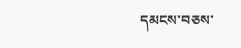དམངས་བཅས་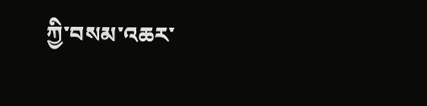ཀྱི་བསམ་འཆར་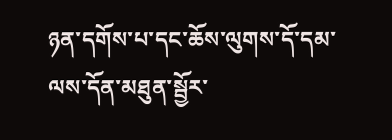ཉན་དགོས་པ་དང་ཆོས་ལུགས་དོ་དམ་ལས་དོན་མཐུན་སྦྱོར་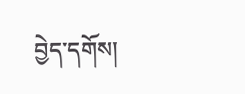བྱེད་དགོས།